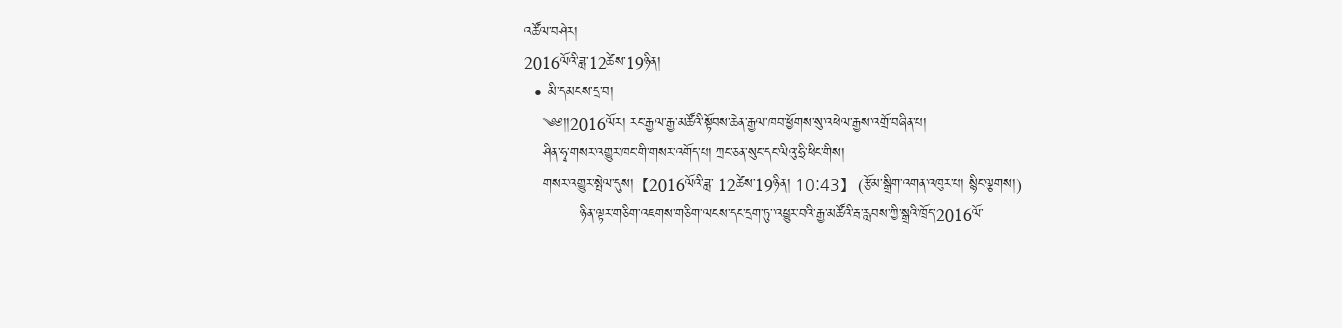འཚོལ་བཤེར།
2016ལོའི་ཟླ་12ཚེས་19ཉིན།
  • མི་དམངས་དྲ་བ།
    ༄༅།།2016ལོར། རང་རྒྱལ་རྒྱ་མཚོའི་སྟོབས་ཆེན་རྒྱལ་ཁབ་ཕྱོགས་སུ་འཕེལ་རྒྱས་འགྲོ་བཞིན་པ།
    ཤིན་ཧྭ་གསར་འགྱུར་ཁང་གི་གསར་འགོད་པ། ཀྲང་ཅན་སུང་དང་ལིའུ་ཧྲི་ཕིང་གིས།
    གསར་འགྱུར་སྤེལ་དུས།  【2016ལོའི་ཟླ་ 12ཚེས་19ཉིན། 10:43】   (རྩོམ་སྒྲིག་འགན་འཁུར་པ། སྙིང་ལྕགས།)
            ཉིན་ལྟར་གཅིག་འཇགས་གཅིག་ལངས་དང་དྲག་ཏུ་་འཕྱུར་བའི་རྒྱ་མཚོའི་རྦ་རླབས་ཀྱི་སྒྲའི་ཁྲོད་2016ལོ་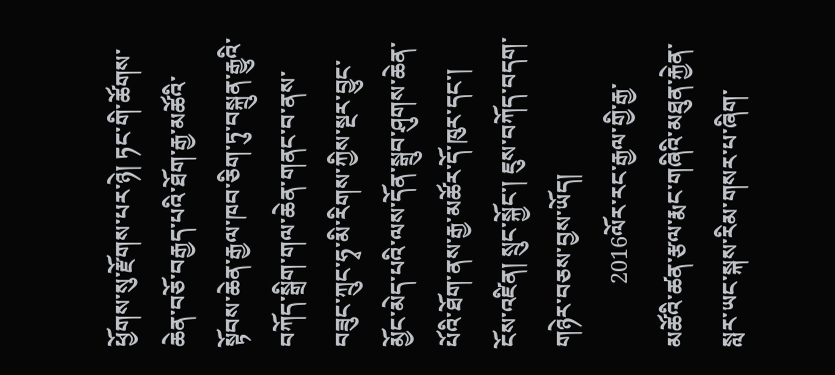ཕྱོགས་སུ་རྫོགས་པར་ཉེ། ཏང་གི་ཚོགས་ཆེན་བཅོ་བརྒྱད་པའི་ཐོག་རྒྱ་མཚོའི་སྟོབས་ཆེན་རྒྱལ་ཁབ་ཅིག་ཏུ་བསྐྲུན་རྒྱུའི་བཀོད་སྒྲིག་གལ་ཆེན་གནང་བ་ནས་བཟུང་ཀྲུང་ཧྭ་མི་རིགས་ཀྱིས་སྔར་བྱུང་མྱོང་མེད་པའི་ལས་དོན་སྒྲུབ་ཤུགས་ཆེན་པོའི་ཐོག་ནས་རྒྱ་མཚོར་དོ་ཁུར་དང་། ངོས་འཛིན། སྲུང་སྐྱོང་། ཇུས་བཀོད་བདག་གཉེར་བཅས་བྱས་ཡོད།
           2016ལོར་རང་རྒྱལ་གྱི་རྒྱ་མཚོའི་ཚན་རྩལ་རྨང་གཞིའི་མཐུན་རྐྱེན་སླར་ཡང་སྐས་རིམ་གསར་པ་ཞིག་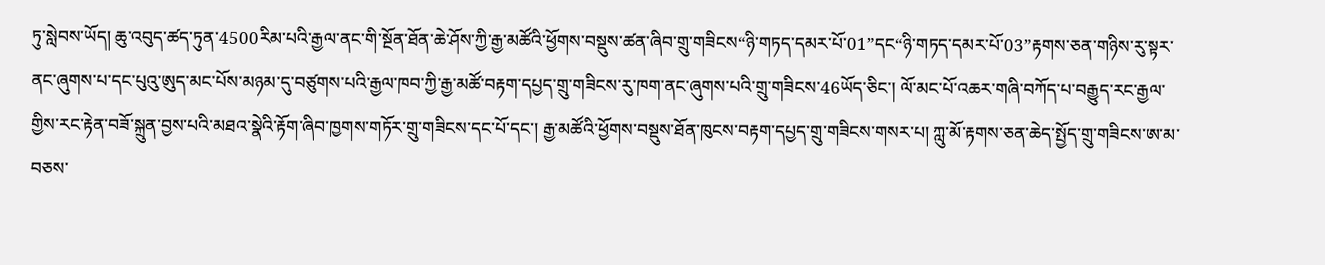ཏུ་སླེབས་ཡོད། ཆུ་འབུད་ཚད་ཏུན་4500རིམ་པའི་རྒྱལ་ནང་གི་སྔོན་ཐོན་ཆེ་ཤོས་ཀྱི་རྒྱ་མཚོའི་ཕྱོགས་བསྡུས་ཚན་ཞིབ་གྲུ་གཟིངས“ཉི་གཏད་དམར་པོ་01”དང“ཉི་གཏད་དམར་པོ་03”རྟགས་ཅན་གཉིས་རུ་སྟར་ནང་ཞུགས་པ་དང་པུའུ་ཨུད་མང་པོས་མཉམ་དུ་བཙུགས་པའི་རྒྱལ་ཁབ་ཀྱི་རྒྱ་མཚོ་བརྟག་དཔྱད་གྲུ་གཟིངས་རུ་ཁག་ནང་ཞུགས་པའི་གྲུ་གཟིངས་46ཡོད་ཅིང་། ལོ་མང་པོ་འཆར་གཞི་བཀོད་པ་བརྒྱུད་རང་རྒྱལ་གྱིས་རང་རྟེན་བཟོ་སྐྲུན་བྱས་པའི་མཐའ་སྣེའི་རྟོག་ཞིབ་ཁྱགས་གཏོར་གྲུ་གཟིངས་དང་པོ་དང་། རྒྱ་མཚོའི་ཕྱོགས་བསྡུས་ཐོན་ཁུངས་བརྟག་དཔྱད་གྲུ་གཟིངས་གསར་པ། ཀླུ་མོ་རྟགས་ཅན་ཆེད་སྤྱོད་གྲུ་གཟིངས་ཨ་མ་བཅས་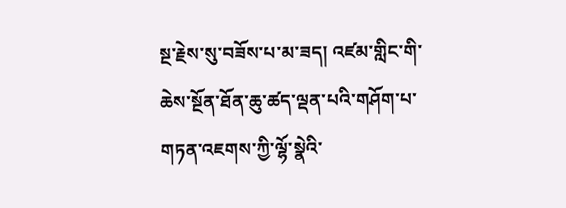སྔ་རྗེས་སུ་བཟོས་པ་མ་ཟད། འཛམ་གླིང་གི་ཆེས་སྔོན་ཐོན་ཆུ་ཚད་ལྡན་པའི་གཤོག་པ་གཏན་འཇགས་ཀྱི་ལྷོ་སྣེའི་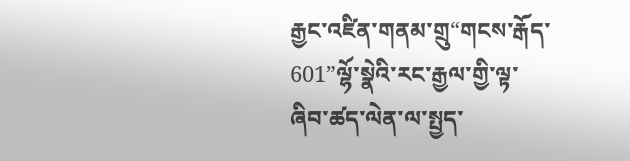རྒྱང་འཛིན་གནམ་གྲུ“གངས་རྒོད་601”ལྷོ་སྣེའི་རང་རྒྱལ་གྱི་ལྟ་ཞིབ་ཚད་ལེན་ལ་སྤྱད་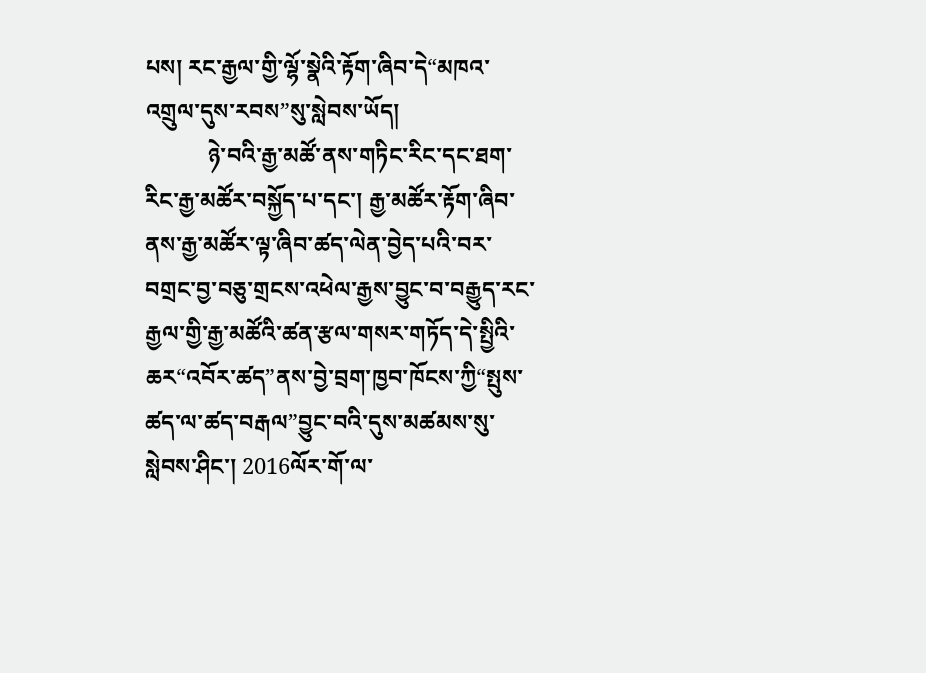པས། རང་རྒྱལ་གྱི་ལྷོ་སྣེའི་རྟོག་ཞིབ་དེ“མཁའ་འགྲུལ་དུས་རབས”སུ་སླེབས་ཡོད།
           ཉེ་བའི་རྒྱ་མཚོ་ནས་གཏིང་རིང་དང་ཐག་རིང་རྒྱ་མཚོར་བསྐྱོད་པ་དང་། རྒྱ་མཚོར་རྟོག་ཞིབ་ནས་རྒྱ་མཚོར་ལྟ་ཞིབ་ཚད་ལེན་བྱེད་པའི་བར་བགྲང་བྱ་བཅུ་གྲངས་འཕེལ་རྒྱས་བྱུང་བ་བརྒྱུད་རང་རྒྱལ་གྱི་རྒྱ་མཚོའི་ཚན་རྩལ་གསར་གཏོད་དེ་སྤྱིའི་ཆར“འབོར་ཚད”ནས་བྱེ་བྲག་ཁྱབ་ཁོངས་ཀྱི“སྤུས་ཚད་ལ་ཚད་བརྒལ”བྱུང་བའི་དུས་མཚམས་སུ་སླེབས་ཤིང་། 2016ལོར་གོ་ལ་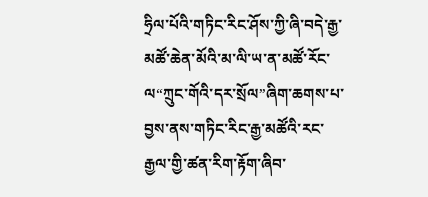ཧྲིལ་པོའི་གཏིང་རིང་ཤོས་ཀྱི་ཞི་བདེ་རྒྱ་མཚོ་ཆེན་མོའི་མ་ལི་ཡ་ན་མཚོ་རོང་ལ“ཀྲུང་གོའི་དར་སྲོལ”ཞིག་ཆགས་པ་བྱས་ནས་གཏིང་རིང་རྒྱ་མཚོའི་རང་རྒྱལ་གྱི་ཚན་རིག་རྟོག་ཞིབ་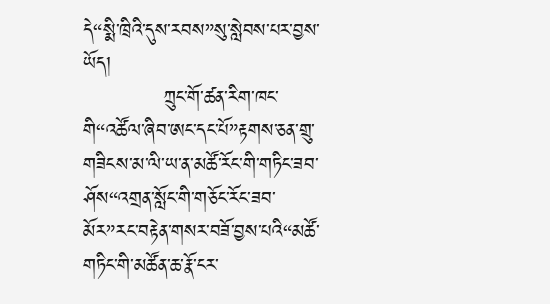དེ“སྨི་ཁྲིའི་དུས་རབས”སུ་སླེབས་པར་བྱས་ཡོད།
            ཀྲུང་གོ་ཚན་རིག་ཁང་གི“འཚོལ་ཞིབ་ཨང་དང་པོ”རྟགས་ཅན་གྲུ་གཟིངས་མ་ལི་ཡ་ན་མཚོ་རོང་གི་གཏིང་ཟབ་ཤོས“འགྲན་སློང་གི་གཅོང་རོང་ཟབ་མོར”རང་བརྟེན་གསར་བཟོ་བྱས་པའི“མཚོ་གཏིང་གི་མཚོན་ཆ་རྣོ་ངར་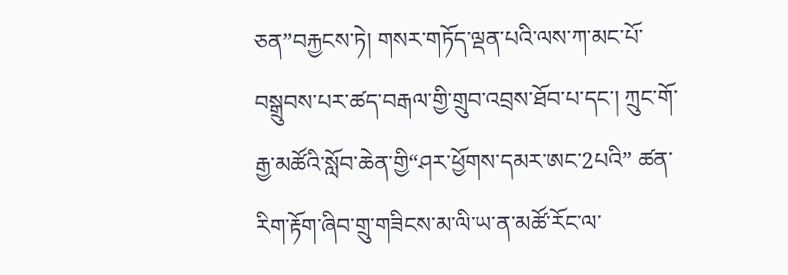ཅན”བརྐྱངས་ཏེ། གསར་གཏོད་ལྡན་པའི་ལས་ཀ་མང་པོ་བསྒྲུབས་པར་ཚད་བརྒལ་གྱི་གྲུབ་འབྲས་ཐོབ་པ་དང་། ཀྲུང་གོ་རྒྱ་མཚོའི་སློབ་ཆེན་གྱི“ཤར་ཕྱོགས་དམར་ཨང་2པའི” ཚན་རིག་རྟོག་ཞིབ་གྲུ་གཟིངས་མ་ལི་ཡ་ན་མཚོ་རོང་ལ་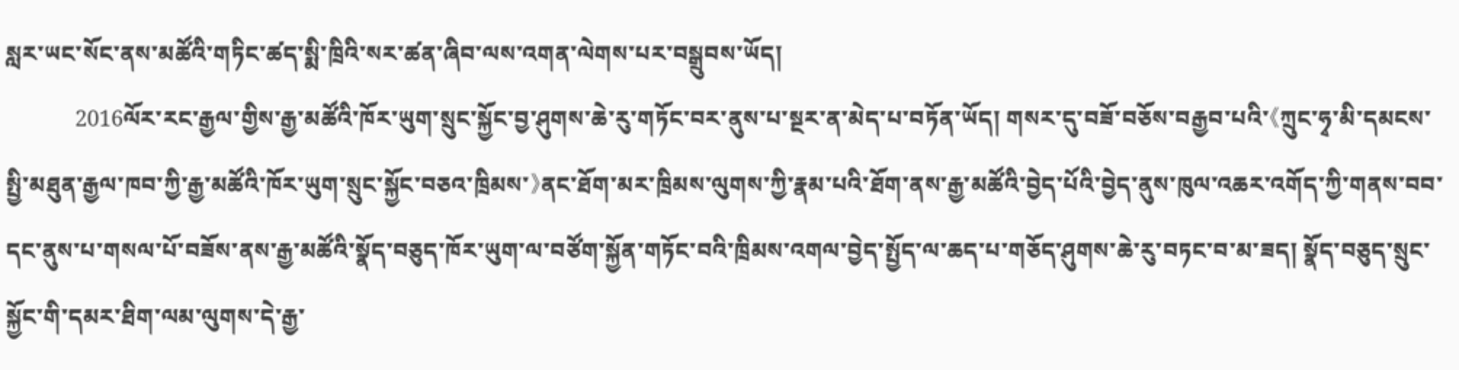སླར་ཡང་སོང་ནས་མཚོའི་གཏིང་ཚད་སྨི་ཁྲིའི་སར་ཚན་ཞིབ་ལས་འགན་ལེགས་པར་བསྒྲུབས་ཡོད།
            2016ལོར་རང་རྒྱལ་གྱིས་རྒྱ་མཚོའི་ཁོར་ཡུག་སྲུང་སྐྱོང་བྱ་ཤུགས་ཆེ་རུ་གཏོང་བར་ནུས་པ་སྔར་ན་མེད་པ་བཏོན་ཡོད། གསར་དུ་བཟོ་བཅོས་བརྒྱབ་པའི་《ཀྲུང་ཧྭ་མི་དམངས་སྤྱི་མཐུན་རྒྱལ་ཁབ་ཀྱི་རྒྱ་མཚོའི་ཁོར་ཡུག་སྲུང་སྐྱོང་བཅའ་ཁྲིམས་》ནང་ཐོག་མར་ཁྲིམས་ལུགས་ཀྱི་རྣམ་པའི་ཐོག་ནས་རྒྱ་མཚོའི་བྱེད་པོའི་བྱེད་ནུས་ཁུལ་འཆར་འགོད་ཀྱི་གནས་བབ་དང་ནུས་པ་གསལ་པོ་བཟོས་ནས་རྒྱ་མཚོའི་སྣོད་བཅུད་ཁོར་ཡུག་ལ་བཙོག་སྐྱོན་གཏོང་བའི་ཁྲིམས་འགལ་བྱེད་སྤྱོད་ལ་ཆད་པ་གཅོད་ཤུགས་ཆེ་རུ་བཏང་བ་མ་ཟད། སྣོད་བཅུད་སྲུང་སྐྱོང་གི་དམར་ཐིག་ལམ་ལུགས་དེ་རྒྱ་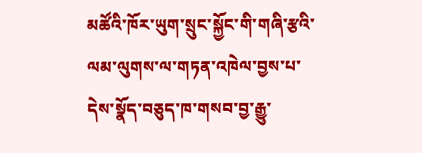མཚོའི་ཁོར་ཡུག་སྲུང་སྐྱོང་གི་གཞི་རྩའི་ལམ་ལུགས་ལ་གཏན་འཁེལ་བྱས་པ་དེས་སྣོད་བཅུད་ཁ་གསབ་བྱ་རྒྱུ་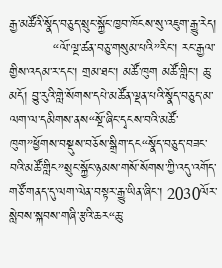རྒྱ་མཚོའི་སྣོད་བཅུད་སྲུང་སྐྱོང་ཁྱབ་ཁོངས་སུ་འཇུག་རྒྱུ་རེད།
          “ལོ་ལྔ་ཚན་བཅུ་གསུམ་པའི”རིང་། རང་རྒྱལ་གྱིས་འདམ་ར་དང་། གྲམ་ཐང་། མཚོ་ཁུག མཚོ་གླིང་། ཆུ་མདོ། བྱུ་རུའི་གླེ་སོགས་དཔེ་མཚོན་ལྡན་པའི་སྣོད་བཅུད་མ་ལག་ལ་དམིགས་ནས“སྔོ་ཞིང་དྭངས་བའི་མཚོ་ཁུག”ཕྱོགས་བསྡུས་བཅོས་སྒྲིག་དང“སྣོད་བཅུད་བཟང་བའི་མཚོ་གླིང”སྲུང་སྐྱོང་ཉམས་གསོ་སོགས་ཀྱི་འདུ་འགོད་གཙོ་གནད་དུ་ལག་ལེན་བསྟར་རྒྱུ་ཡིན་ཞིང་། 2030ལོར་སླེབས་སྐབས་གཞི་རྩའི་ཆར“ཆུ་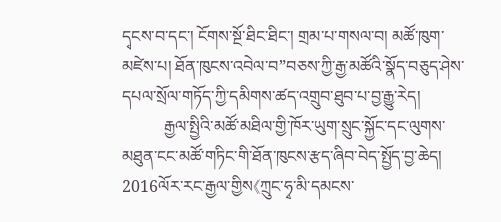དྭངས་བ་དང་། ངོགས་སྔོ་ཐིང་ཐིང་། གྲམ་པ་གསལ་བ། མཚོ་ཁུག་མཛེས་པ། ཐོན་ཁུངས་འབེལ་བ”བཅས་ཀྱི་རྒྱ་མཚོའི་སྣོད་བཅུད་ཤེས་དཔལ་སྲོལ་གཏོད་ཀྱི་དམིགས་ཚད་འགྲུབ་ཐུབ་པ་བྱ་རྒྱུ་རེད།
          རྒྱལ་སྤྱིའི་མཚོ་མཐིལ་གྱི་ཁོར་ཡུག་སྲུང་སྐྱོང་དང་ལུགས་མཐུན་ངང་མཚོ་གཏིང་གི་ཐོན་ཁུངས་རྩད་ཞིབ་བེད་སྤྱོད་བྱ་ཆེད། 2016ལོར་རང་རྒྱལ་གྱིས《ཀྲུང་ཧྭ་མི་དམངས་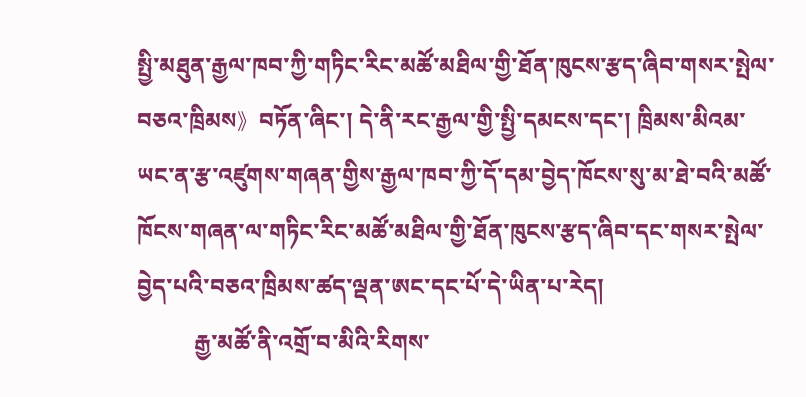སྤྱི་མཐུན་རྒྱལ་ཁབ་ཀྱི་གཏིང་རིང་མཚོ་མཐིལ་གྱི་ཐོན་ཁུངས་རྩད་ཞིབ་གསར་སྤེལ་བཅའ་ཁྲིམས》བཏོན་ཞིང་། དེ་ནི་རང་རྒྱལ་གྱི་སྤྱི་དམངས་དང་། ཁྲིམས་མིའམ་ཡང་ན་རྩ་འཛུགས་གཞན་གྱིས་རྒྱལ་ཁབ་ཀྱི་དོ་དམ་བྱེད་ཁོངས་སུ་མ་ཐེ་བའི་མཚོ་ཁོངས་གཞན་ལ་གཏིང་རིང་མཚོ་མཐིལ་གྱི་ཐོན་ཁུངས་རྩད་ཞིབ་དང་གསར་སྤེལ་བྱེད་པའི་བཅའ་ཁྲིམས་ཚད་ལྡན་ཨང་དང་པོ་དེ་ཡིན་པ་རེད།
          རྒྱ་མཚོ་ནི་འགྲོ་བ་མིའི་རིགས་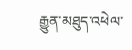རྒྱུན་མཐུད་འཕེལ་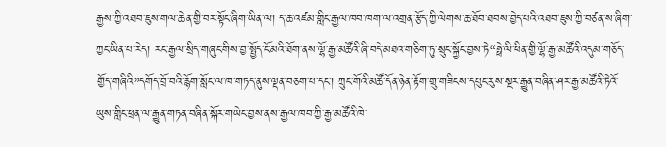རྒྱས་ཀྱི་འཐབ་ཇུས་གལ་ཆེན་གྱི་བར་སྟོང་ཞིག་ཡིན་ལ། ད་ཆ་འཛམ་གླིང་རྒྱལ་ཁབ་ཁག་ལ་འགྲན་རྩོད་ཀྱི་ལེགས་ཆ་ཐོབ་ཐབས་བྱེད་པའི་འཐབ་ཇུས་ཀྱི་བཙན་ས་ཞིག་ཀྱང་ཡིན་པ་རེད། རང་རྒྱལ་སྲིད་གཞུང་གིས་བྱ་སྤྱོད་ངོ་མའི་ཐོག་ནས་ལྷོ་རྒྱ་མཚོའི་ཞི་བདེ་མཐའ་གཅིག་ཏུ་སྲུང་སྐྱོང་བྱས་ཏེ“ཧྥེ་ལི་ཕིན་གྱི་ལྷོ་རྒྱ་མཚོའི་འདུམ་གཅོད་གྱོད་གཞིའི”དགོད་བྲོ་བའི་རྙོག་སློང་ལ་ཁ་གཏད་ནུས་ལྡན་བཅག་པ་དང་། ཀྲུང་གོའི་མཚོ་དོན་ཉེན་རྟོག་གྲུ་གཟིངས་དཔུང་རུས་སྔར་རྒྱུན་བཞིན་ཤར་རྒྱ་མཚོའི་ཏེའོ་ཡུས་གླིང་ཕྲན་ལ་རྒྱུན་གཏན་བཞིན་སྐོར་གཡེང་བྱས་ནས་རྒྱལ་ཁབ་ཀྱི་རྒྱ་མཚོའི་ཁེ་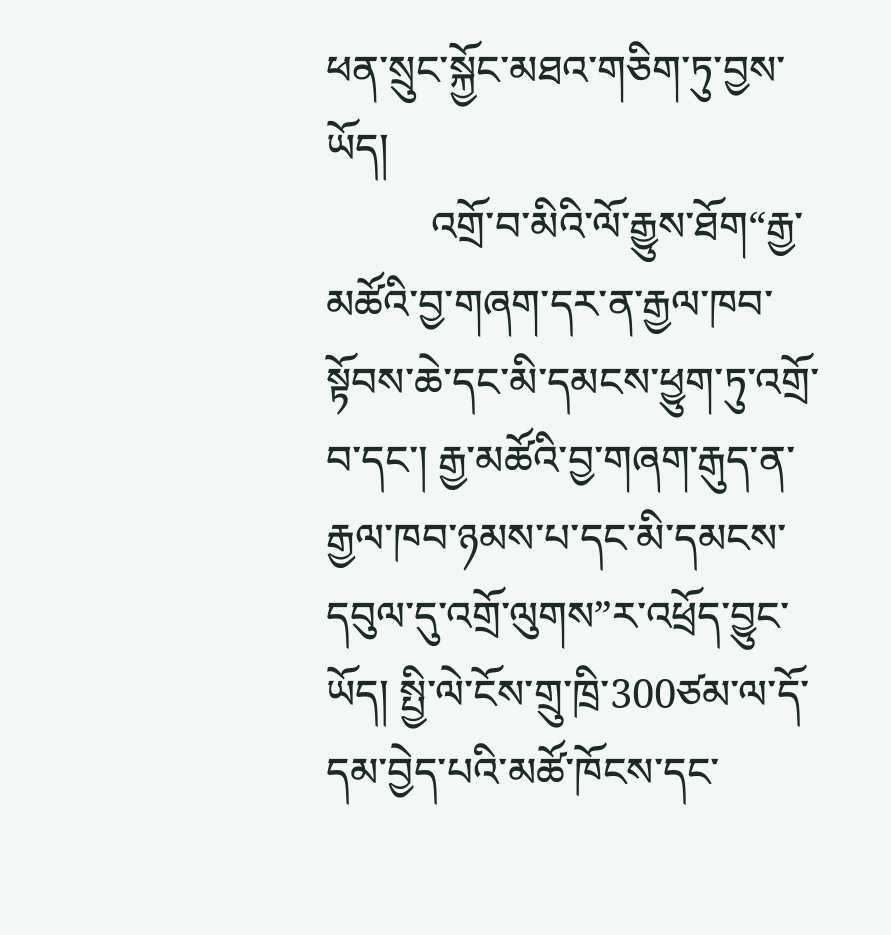ཕན་སྲུང་སྐྱོང་མཐའ་གཅིག་ཏུ་བྱས་ཡོད།
          འགྲོ་བ་མིའི་ལོ་རྒྱུས་ཐོག“རྒྱ་མཚོའི་བྱ་གཞག་དར་ན་རྒྱལ་ཁབ་སྟོབས་ཆེ་དང་མི་དམངས་ཕྱུག་ཏུ་འགྲོ་བ་དང་། རྒྱ་མཚོའི་བྱ་གཞག་རྒུད་ན་རྒྱལ་ཁབ་ཉམས་པ་དང་མི་དམངས་དབུལ་དུ་འགྲོ་ལུགས”ར་འཕྲོད་བྱུང་ཡོད། སྤྱི་ལེ་ངོས་གྲུ་ཁྲི་300ཙམ་ལ་དོ་དམ་བྱེད་པའི་མཚོ་ཁོངས་དང་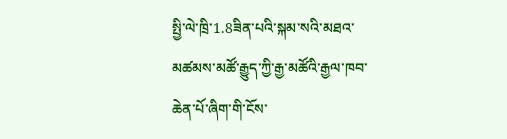སྤྱི་ལེ་ཁྲི་1.8ཟིན་པའི་སྐམ་སའི་མཐའ་མཚམས་མཚོ་རྒྱུད་ཀྱི་རྒྱ་མཚོའི་རྒྱལ་ཁབ་ཆེན་པོ་ཞིག་གི་ངོས་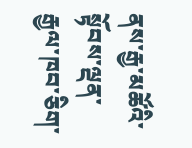ནས་རྒྱ་མཚོའི་སྟོབས་ལྡན་རྒྱལ་ཁབ་ཅིག་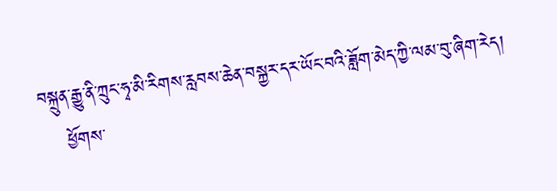བསྐྲུན་རྒྱུ་ནི་ཀྲུང་ཧྭ་མི་རིགས་རླབས་ཆེན་བསྐྱར་དར་ཡོང་བའི་ཟློག་མེད་ཀྱི་ལམ་བུ་ཞིག་རེད།
    ཕྱོགས་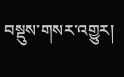བསྡུས་གསར་འགྱུར།